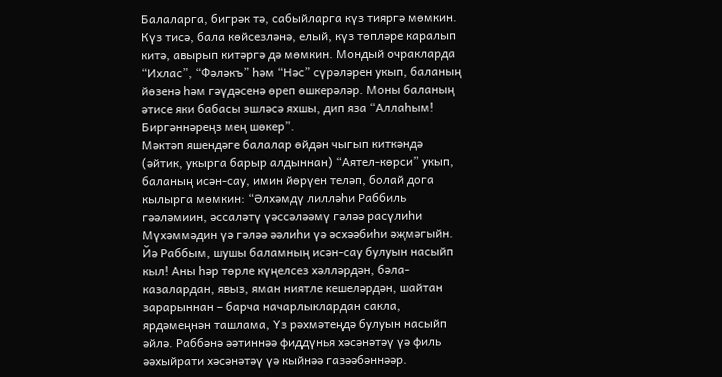Балаларга, бигрәк тә, сабыйларга күз тияргә мөмкин. Күз тисә, бала көйсезләнә, елый, күз төпләре каралып китә, авырып китәргә дә мөмкин. Мондый очракларда “Ихлас”, “Фәләкъ” һәм “Нәс” сүрәләрен укып, баланың йөзенә һәм гәүдәсенә өреп өшкерәләр. Моны баланың әтисе яки бабасы эшләсә яхшы, дип яза “Аллаһым! Биргәннәреңз мең шөкер”.
Мәктәп яшендәге балалар өйдән чыгып киткәндә (әйтик, укырга барыр алдыннан) “Аятел-көрси” укып, баланың исән-сау, имин йөрүен теләп, болай дога кылырга мөмкин: “Әлхәмдү лилләһи Раббиль гәәләмиин, әссаләтү үәссәләәмү гәләә расүлиһи Мүхәммәдин үә гәләә әәлиһи үә әсхәәбиһи әҗмәгыйн. Йә Раббым, шушы баламның исән-сау булуын насыйп кыл! Аны һәр төрле күңелсез хәлләрдән, бәла-казалардан, явыз, яман ниятле кешеләрдән, шайтан зарарыннан – барча начарлыклардан сакла, ярдәмеңнән ташлама, Үз рәхмәтеңдә булуын насыйп әйлә. Раббәнә әәтиннәә фиддүнья хәсәнәтәү үә филь әәхыйрати хәсәнәтәү үә кыйнәә газәәбәннәәр.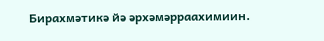Бирахмәтикә йә әрхәмәрраахимиин.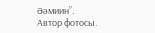Әәмиин”.
Автор фотосы.